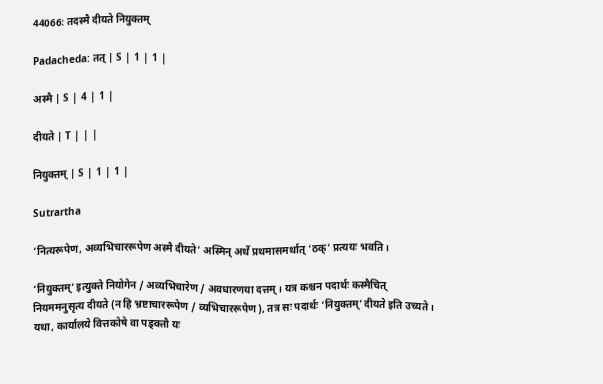44066: तदस्मै दीयते नियुक्तम्

Padacheda: तत् | S | 1 | 1 |

अस्मै | S | 4 | 1 |

दीयते | T | | |

नियुक्तम् | S | 1 | 1 |

Sutrartha

‘नित्यरूपेण, अव्यभिचाररूपेण अस्मै दीयते’ अस्मिन् अर्थे प्रथमासमर्थात् ‘ठक्’ प्रत्ययः भवति ।

‘नियुक्तम्’ इत्युक्ते नियोगेन / अव्यभिचारेण / अवधारणया दत्तम् । यत्र कश्चन पदार्थः कस्मैचित् नियममनुसृत्य दीयते (न हि भ्रष्टाचाररूपेण / व्यभिचाररूपेण), तत्र सः पदार्थः ‘नियुक्तम्’ दीयते इति उच्यते । यथा, कार्यालये वित्तकोषे वा पङ्क्तौ यः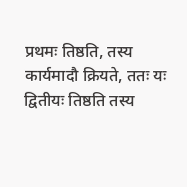प्रथमः तिष्ठति, तस्य कार्यमादौ क्रियते, ततः यः द्वितीयः तिष्ठति तस्य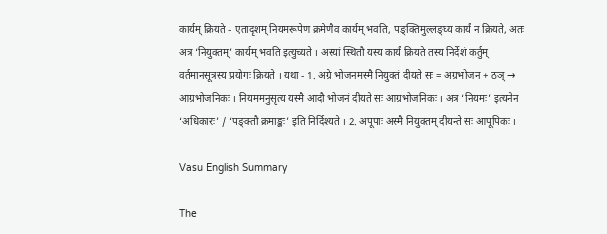कार्यम् क्रियते - एतादृशम् नियमरूपेण क्रमेणैव कार्यम् भवति, पङ्क्तिमुल्लङ्घ्य कार्यं न क्रियते, अतः अत्र ‘नियुक्तम्’ कार्यम् भवति इत्युच्यते । अस्यां स्थितौ यस्य कार्यं क्रियते तस्य निर्देशं कर्तुम् वर्तमानसूत्रस्य प्रयोगः क्रियते । यथा - 1. अग्रे भोजनमस्मै नियुक्तं दीयते सः = अग्रभोजन + ठञ् → आग्रभोजनिकः । नियममनुसृत्य यस्मै आदौ भोजनं दीयते सः आग्रभोजनिकः । अत्र ‘नियमः’ इत्यनेन ‘अधिकारः’ / ‘पङ्क्तौ क्रमाङ्कः’ इति निर्दिश्यते । 2. अपूपाः अस्मै नियुक्तम् दीयन्ते सः आपूपिकः ।

Vasu English Summary

The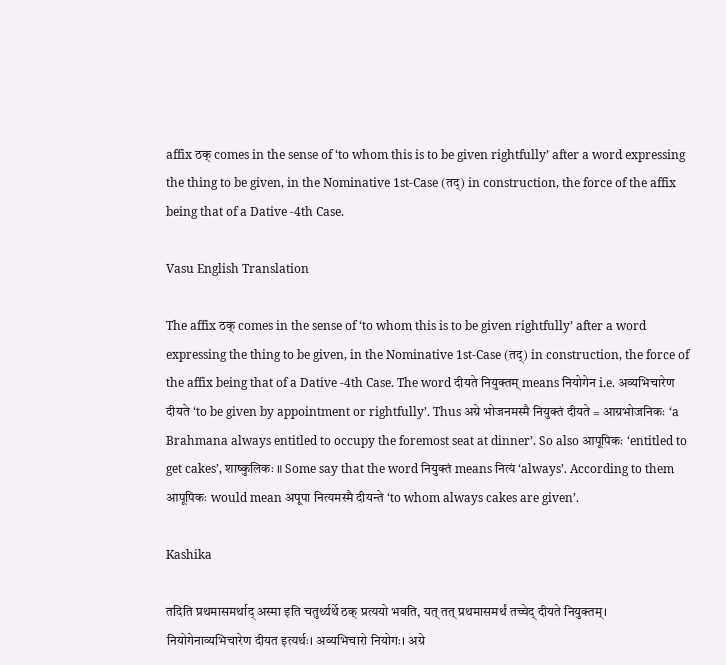affix ठक् comes in the sense of ‘to whom this is to be given rightfully’ after a word expressing the thing to be given, in the Nominative 1st-Case (तद्) in construction, the force of the affix being that of a Dative -4th Case.

Vasu English Translation

The affix ठक् comes in the sense of ‘to whom this is to be given rightfully’ after a word expressing the thing to be given, in the Nominative 1st-Case (तद्) in construction, the force of the affix being that of a Dative -4th Case. The word दीयते नियुक्तम् means नियोगेन i.e. अव्यभिचारेण दीयते ‘to be given by appointment or rightfully’. Thus अग्रे भोजनमस्मै नियुक्तं दीयते = आग्रभोजनिकः ‘a Brahmana always entitled to occupy the foremost seat at dinner’. So also आपूपिकः ‘entitled to get cakes’, शाष्कुलिकः ॥ Some say that the word नियुक्तं means नित्यं ‘always’. According to them आपूपिकः would mean अपूपा नित्यमस्मै दीयन्ते ‘to whom always cakes are given’.

Kashika

तदिति प्रथमासमर्थाद् अस्मा इति चतुर्थ्यर्थे ठक् प्रत्ययो भवति, यत् तत् प्रथमासमर्थं तच्चेद् दीयते नियुक्तम्। नियोगेनाव्यभिचारेण दीयत इत्यर्थः। अव्यभिचारो नियोगः। अग्रे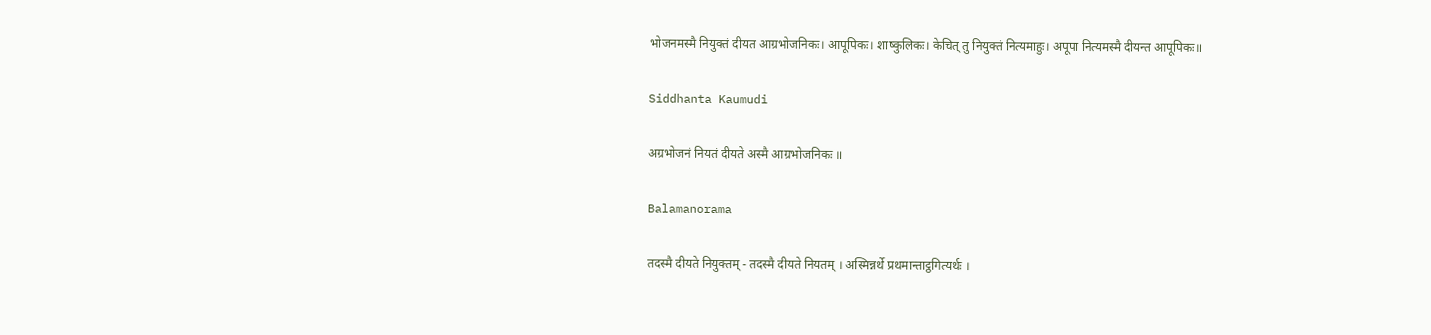भोजनमस्मै नियुक्तं दीयत आग्रभोजनिकः। आपूपिकः। शाष्कुलिकः। केचित् तु नियुक्तं नित्यमाहुः। अपूपा नित्यमस्मै दीयन्त आपूपिकः॥

Siddhanta Kaumudi

अग्रभोजनं नियतं दीयते अस्मै आग्रभोजनिकः ॥

Balamanorama

तदस्मै दीयते नियुक्तम् - तदस्मै दीयते नियतम् । अस्मिन्नर्थे प्रथमान्ताट्ठगित्यर्थः ।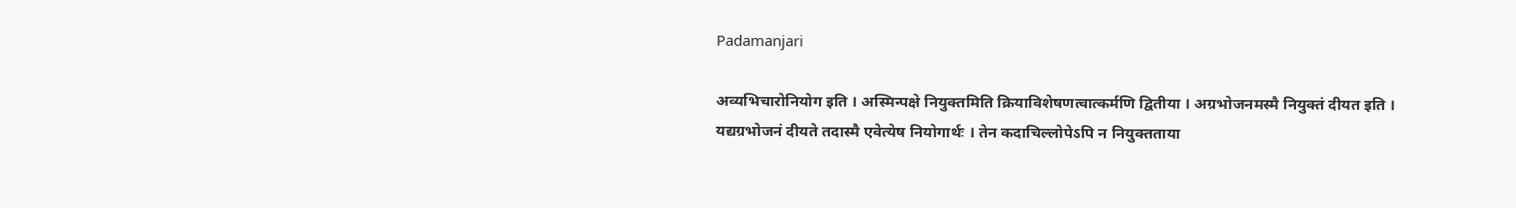Padamanjari

अव्यभिचारोनियोग इति । अस्मिन्पक्षे नियुक्तमिति क्रियाविशेषणत्वात्कर्मणि द्वितीया । अग्रभोजनमस्मै नियुक्तं दीयत इति । यद्यग्रभोजनं दीयते तदास्मै एवेत्येष नियोगार्थः । तेन कदाचिल्लोपेऽपि न नियुक्तताया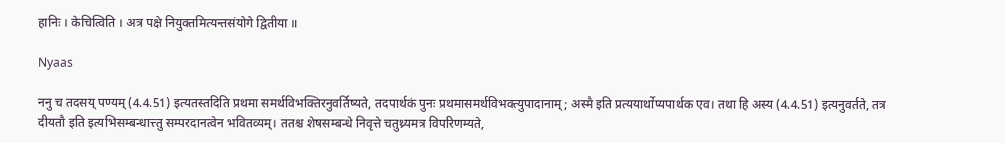हानिः । केचित्विति । अत्र पक्षे नियुक्तमित्यन्तसंयोगे द्वितीया ॥

Nyaas

ननु च तदसय् पण्यम् (4.4.51) इत्यतस्तदिति प्रथमा समर्थविभक्तिरनुवर्तिष्यते, तदपार्थकं पुनः प्रथमासमर्थविभक्त्युपादानाम्; अस्मै इति प्रत्ययार्थोप्यपार्थक एव। तथा हि अस्य (4.4.51) इत्यनुवर्तते, तत्र दीयतौ इति इत्यभिसम्बन्धात्त्तु सम्परदानत्वेन भवितव्यम्। ततश्च शेषसम्बन्धे निवृत्ते चतुथ्र्यमत्र विपरिणम्यते,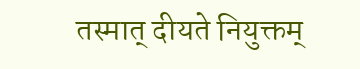तस्मात् दीयते नियुक्तम्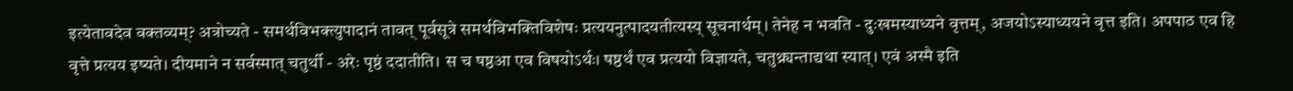इत्येतावदेव वक्तव्यम्? अत्रोच्यते - समर्थविभक्त्युपादानं तावत् पूर्वसूत्रे समर्थविभक्तिविशेषः प्रत्ययनुत्पादयतीत्यस्य् सूचनार्थम्। तेनेह न भवति - दुःखमस्याध्यने वृत्तम्, अजयोऽस्याध्ययने वृत्त इति। अपपाठ एव हि वृत्ते प्रत्यय इष्यते। दीयमाने न सर्वस्मात् चतुर्थी - अरेः पृष्ठं ददातीति। स च षष्ठआ एव विषयोऽर्थः। षष्ठर्थं एव प्रत्ययो विज्ञायते, चतुथ्र्यन्ताद्यथा स्यात्। एवं अस्मै इति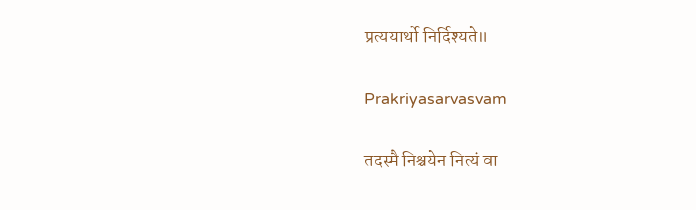प्रत्ययार्थो निर्दिश्यते॥

Prakriyasarvasvam

तदस्मै निश्चयेन नित्यं वा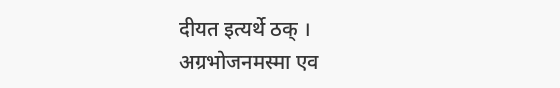दीयत इत्यर्थे ठक् । अग्रभोजनमस्मा एव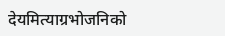देयमित्याग्रभोजनिको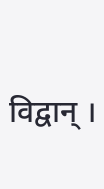विद्वान् ।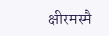क्षीरमस्मै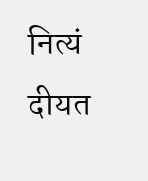नित्यं दीयत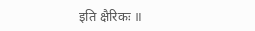इति क्षैरिकः ॥